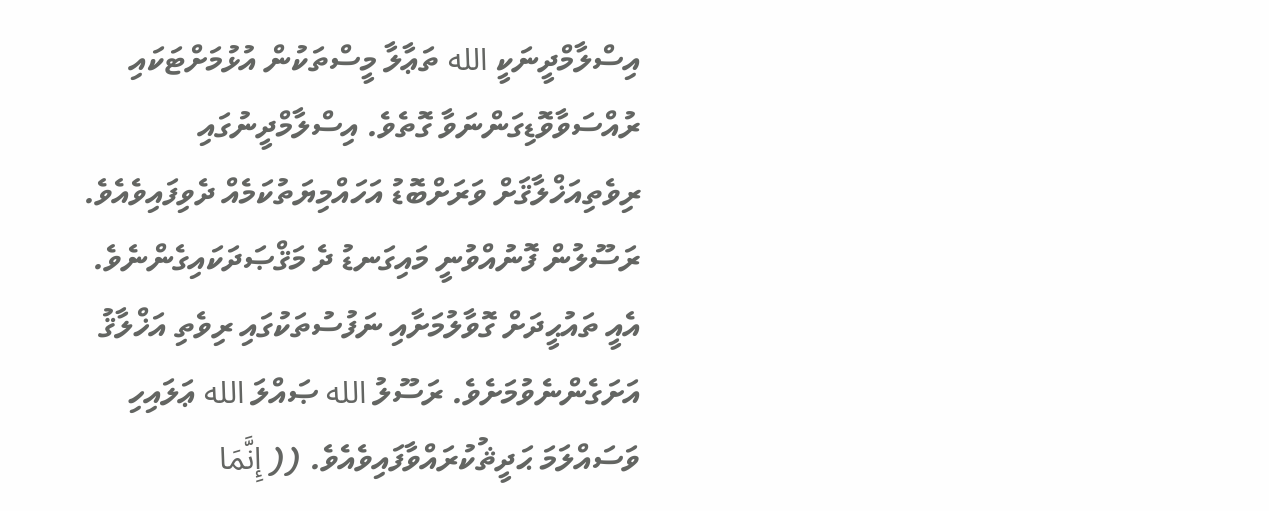އިސްލާމްދީނަކީ الله ތަޢާލާ މީސްތަކުން އުޅުމަށްޓަކައި ރުއްސަވާވޮޑިގަންނަވާ ގޮތެވެ. އިސްލާމްދީނުގައި ރިވެތިއަޚްލާޤަށް ވަރަށްބޮޑު އަހައްމިޔަތުކަމެއް ދެވިފައިވެއެވެ. ރަސޫލުން ފޮނުއްވުނީ މައިގަނޑު ދެ މަޤްޞަދަކައިގެންނެވެ. އެއީ ތައުޙީދަށް ގޮވާލުމަށާއި ނަފުސުތަކުގައި ރިވެތި އަޚްލާޤު އަށަގެންނެވުމަށެވެ. ރަސޫލު الله ޞައްލަ الله ޢަލައިހި ވަސައްލަމަ ޙަދީޘުކުރައްވާފައިވެއެވެ. (( إِنَّمَا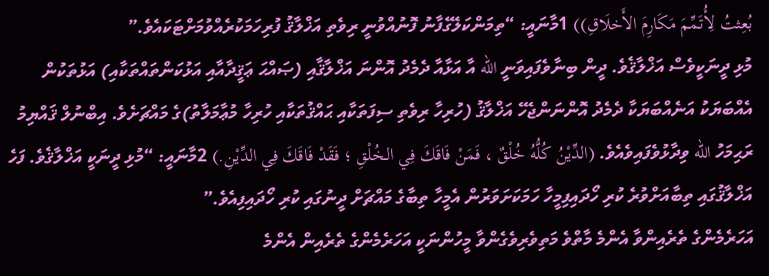بُعِثتُ لِأُتَمِّمَ مَكَارِمَ الأَخلَاقِ)) 1މާނައީ: “ތިމަންކަލޭގެފާނު ފޮނުއްވުނީ ރިވެތި އަޚްލާޤު ފުރިހަމަކުރެއްވުމަށްޓަކައެވެ.”
މުޅި ދީނަކީވެސް އަޚްލާޤެވެ. ދީން ބިނާވެފައިވަނީ الله އާ އަޅާއާ ދެމެދު އޮންނަ އަޚްލާޤާއި (ޞައްޙަ ޢަޤީދާއާއި އަޅުކަންތައްތަކާއި) އަޅުތަކުން އެއްބަޔަކު އަނެއްބަޔަކާ ދެމެދު އޮންނަންޖެހޭ އަޚްލާޤު (ހުރިހާ ރިވެތި ސިފަތަކާއި ޙައްޤުތަކާއި ހުރިހާ މުޢާމަލާތު)ގެ މައްޗަށެވެ. އިބްނުލް ޤައްޔިމު ރަޙިމަހު الله ވިދާޅުވެފައިވެއެވެ. (الدِّيْنُ كُلُّهُ خُلْقٌ ، فَمَنْ فَاقَكَ فِي الـخُلْقِ ؛ فَقَدْ فَاقَكَ فِي الدِّيْنِ.) 2މާނައީ: “މުޅި ދީނަކީ އަޚްލާޤެވެ. ފަހެ އަޚްލާޤުގައި ތިބާއަށްވުރެ ކުރި ހޯދައިފިމީހާ ހަމަކަށަވަރުން އެމީހާ ތިބާގެ މައްޗަށް ދީނުގައި ކުރި ހޯދައިފިއެވެ.”
އަހަރެމެންގެ ތެރެއިންވާ އެންމެ މާތްވެ މަތިވެރިވެގެންވާ މީހުންނަކީ އަހަރެމެންގެ ތެރެއިން އެންމެ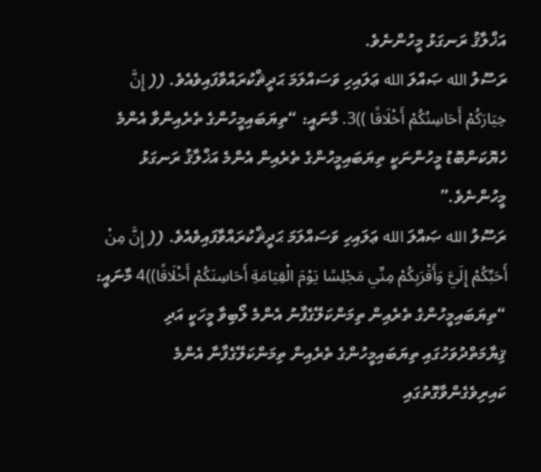އަޚްލާޤު ރަނގަޅު މީހުންނެވެ.
ރަސޫލު الله ޞައްލަ الله ޢަލައިހި ވަސައްލަމަ ޙަދީޘްކުރައްވާފައިވެއެވެ. (( إِنَّ خِيَارَكُمْ أَحَاسِنُكُمْ أَخْلَاقًا ))3. މާނައީ: “ތިޔަބައިމީހުންގެ ތެރެއިންވާ އެންމެ ހެޔޮކަންބޮޑު މީހުންނަކީ ތިޔަބައިމީހުންގެ ތެރެއިން އެންމެ އަޚްލާޤު ރަނގަޅު މީހުންނެވެ.”
ރަސޫލު الله ޞައްލަ الله ޢަލައިހި ވަސައްލަމަ ޙަދީޘްކުރައްވާފައިވެއެވެ. (( إِنَّ مِنْ أَحَبِّكُمْ إِلَيَّ وَأَقْرَبِكُمْ مِنِّي مَجْلِسًا يَوْمَ الْقِيَامَةِ أَحَاسِنَكُمْ أَخْلَاقًا))4 މާނައީ: “ތިޔަބައިމީހުންގެ ތެރެއިން ތިމަންކަލޭގެފާނު އެންމެ ލޯބިވާ މީހަކީ އަދި ޤިޔާމަތްދުވަހުގައި ތިޔަބައިމީހުންގެ ތެރެއިން ތިމަންކަލޭގެފާނާ އެންމެ ކައިރިވެގެންވާގޮތުގައި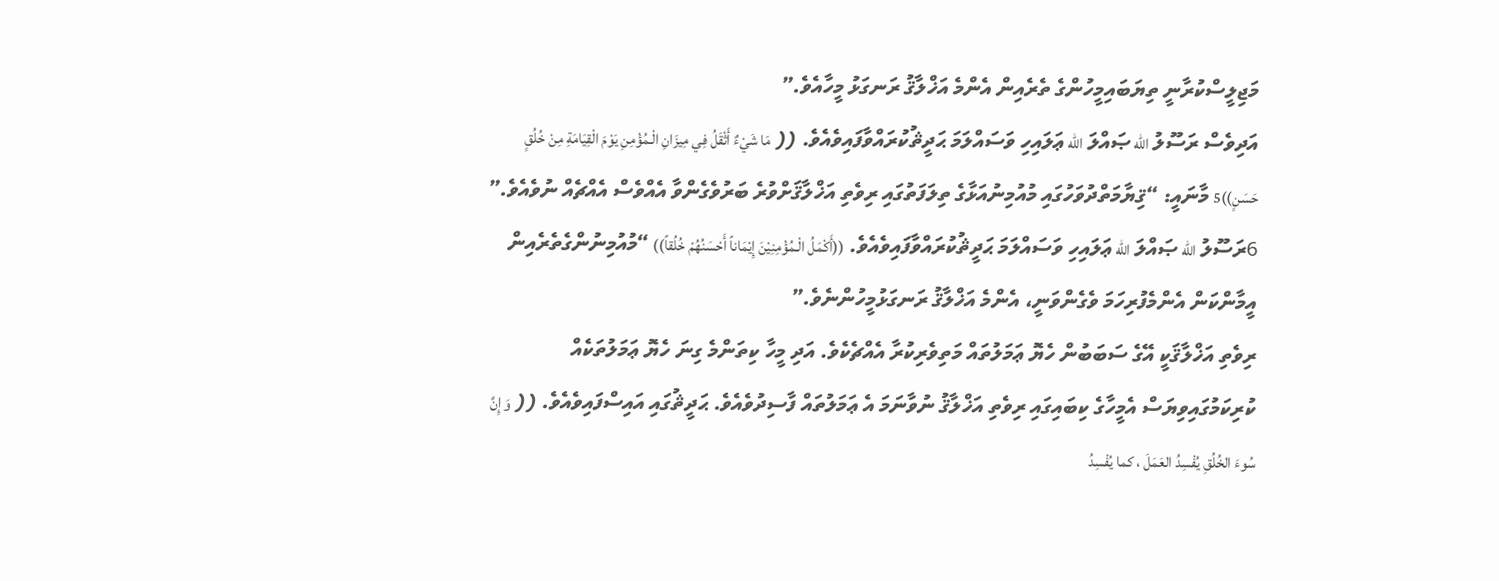މަޖިލީސްކުރާނީ ތިޔަބައިމީހުންގެ ތެރެއިން އެންމެ އަޚްލާޤު ރަނގަޅު މީހާއެވެ.”
އަދިވެސް ރަސޫލު الله ޞައްލަ الله ޢަލައިހި ވަސައްލަމަ ޙަދީޘުކުރައްވާފައިވެއެވެ. (( مَا شَيْءٌ أَثْقَلُ فِي مِيزَانِ الْـمُؤْمِنِ يَوْمَ الْقِيَامَةِ مِنْ خُلُقٍ حَسَنٍ))5 މާނައީ: “ޤިޔާމަތްދުވަހުގައި މުއުމިނުއަޅާގެ ތިލަފަތުގައި ރިވެތި އަޚްލާޤަށްވުރެ ބަރުވެގެންވާ އެއްވެސް އެއްޗެއް ނުވެއެވެ.”
6ރަސޫލު الله ޞައްލަ الله ޢަލައިހި ވަސައްލަމަ ޙަދީޘުކުރައްވާފައިވެއެވެ. ((أَكْمَلُ الْـمُؤْمِنِيْنَ إِيْمَاناً أَحْسَنُهُمْ خُلُقاً)) “މުއުމިނުންގެތެރެއިން އީމާންކަން އެންމެފުރިހަމަ ވެގެންވަނީ، އެންމެ އަޚްލާޤު ރަނގަޅުމީހުންނެވެ.”
ރިވެތި އަޚްލާޤަކީ އޭގެ ސަބަބުން ހެޔޮ ޢަމަލުތައް މަތިވެރިކުރާ އެއްޗެކެވެ. އަދި މީހާ ކިތަންމެ ގިނަ ހެޔޮ ޢަމަލުތަކެއް ކުރިކަމުގައިވިޔަސް އެމީހާގެ ކިބައިގައި ރިވެތި އަޚްލާޤު ނުވާނަމަ އެ ޢަމަލުތައް ފާސިދުވެއެވެ. ޙަދީޘުގައި އައިސްފައިވެއެވެ. (( وَ إِنَّ سُوءَ الخُلُقِ يُفْسِدُ العَمَلَ ، كما يُفْسِدُ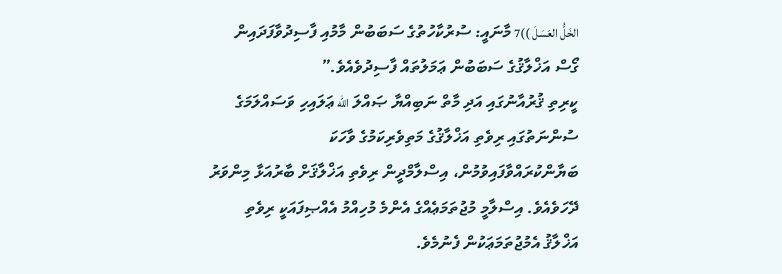الخَلُّ العَسَلَ ))7 މާނައީ: ސުރުކާހުތުގެ ސަބަބުން މާމުއި ފާސިދުވާފަދައިން ގޯސް އަޚްލާޤުގެ ސަބަބުން ޢަމަލުތައް ފާސިދުވެއެވެ.”
ކީރިތި ޤުރުއާނުގައި އަދި މާތް ނަބިއްޔާ ޞައްލަ الله ޢަލައިހި ވަސައްލަމަގެ ސުންނަތުގައި ރިވެތި އަޚްލާޤުގެ މަތިވެރިކަމުގެ ވާހަކަ ބަޔާންކުރައްވާފައިވުމުން، އިސްލާމްދީން ރިވެތި އަޚްލާޤަށް ބާރުއަޅާ މިންވަރު ދޭހަވެއެވެ. އިސްލާމީ މުޖުތަމަޢެއްގެ އެންމެ މުހިއްމު އެއްޞިފައަކީ ރިވެތި އަޚްލާޤު އެމުޖުތަމަޢަކުން ފެނުމެވެ.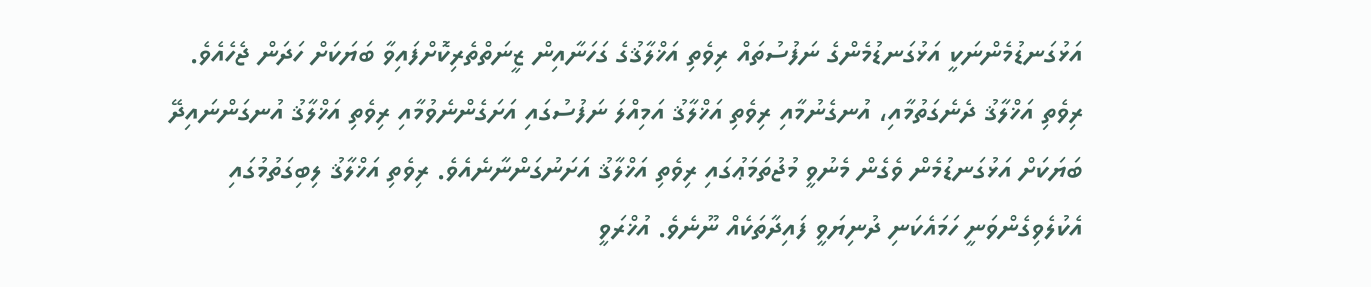އަޅުގަނޑުމެންނަކީ އަޅުގަނޑުމެންގެ ނަފުސުތައް ރިވެތި އަޚްލާޤުގެ ގަހަނާއިން ޒީނަތްތެރިކޮށްފައިވާ ބަޔަކަށް ހަދަން ޖެހެއެވެ. ރިވެތި އަޚްލާޤު ދެނެގަތުމާއި، އުނގެނުމާއި ރިވެތި އަޚްލާޤު އަމިއްލަ ނަފުސުގައި އަށަގެންނެވުމާއި ރިވެތި އަޚްލާޤު އުނގަންނައިދޭ ބަޔަކަށް އަޅުގަނޑުމެން ވެގެން މެނުވީ މުޖުތަމަޢުގައި ރިވެތި އަޚްލާޤު އަށަނުގަންނާނެއެވެ. ރިވެތި އަޚްލާޤު ލިބިގަތުމުގައި އެކުލެވިގެންވަނީ ހަމައެކަނި ދުނިޔަވީ ފައިދާތަކެއް ނޫނެވެ. އުޚްރަވީ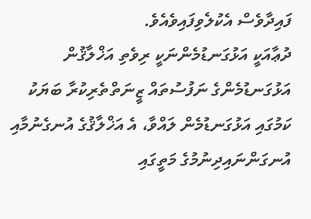ފައިދާވެސް އެކުލެވިފައިވެއެވެ.
ދުޢާއަކީ އަޅުގަނޑުމެންނަކީ ރިވެތި އަޚްލާޤުން އަޅުގަނޑުމެންގެ ނަފުސުތައް ޒީނަތްތެރިކުރާ ބަޔަކު ކަމުގައި އަޅުގަނޑުމެން ލައްވާ، އެ އަޚްލާޤުގެ އުނގެނުމާއި އުނގަންނައިދިނުމުގެ މަތީގައި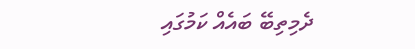ދެމިތިބޭ ބައެއް ކަމުގައި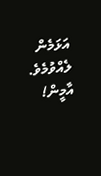އަޅަމެން ލެއްވުމެވެ. އާމީން!